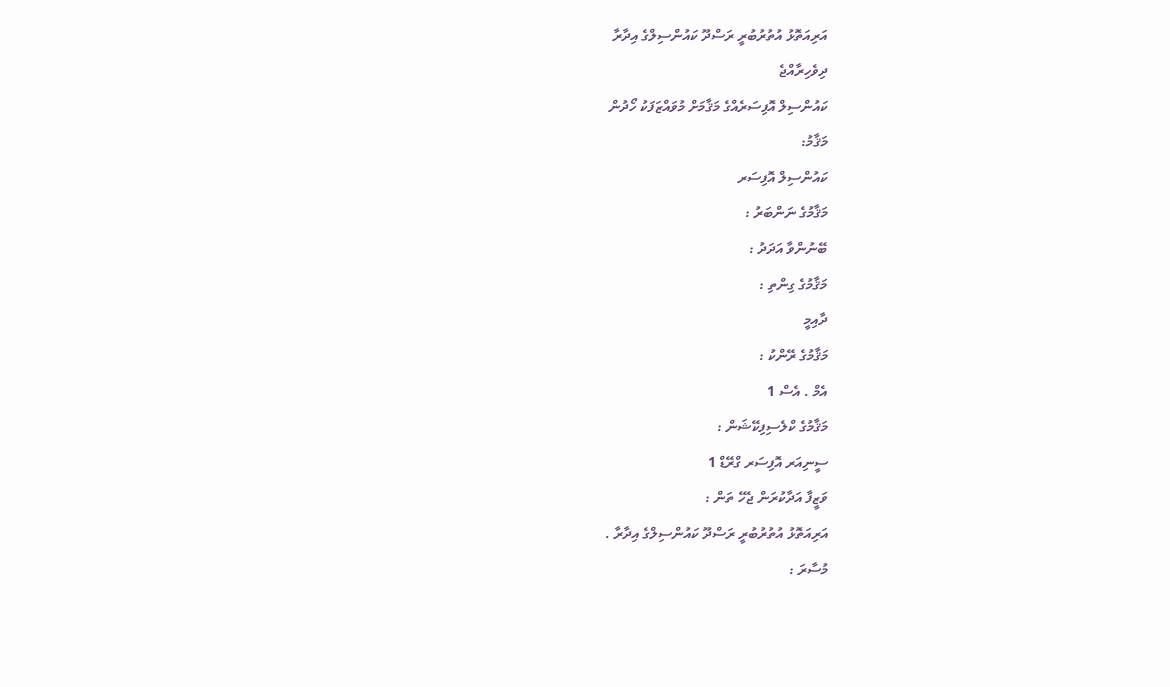އަރިއަތޮޅު އުތުރުބުރީ ރަސްދޫ ކައުންސިލްގެ އިދާރާ
ދިވެހިރާއްޖެ
ކައުންސިލް އޮފިސަރެއްގެ މަޤާމަށް މުވައްޒަފަކު ހޯދުން
މަޤާމު:
ކައުންސިލް އޮފިސަރ
މަޤާމުގެ ނަންބަރު :
ބޭނުންވާ އަދަދު :
މަޤާމުގެ ގިންތި :
ދާއިމީ
މަޤާމުގެ ރޭންކު :
އެމް . އެސް 1
މަޤާމުގެ ކްލެސިފިކޭޝަން :
ސީނިއަރ އޮފިސަރ ގްރޭޑް 1
ވަޒީފާ އަދާކުރަން ޖެހޭ ތަން :
އަރިއަތޮޅު އުތުރުބުރީ ރަސްދޫ ކައުންސިލްގެ އިދާރާ .
މުސާރަ :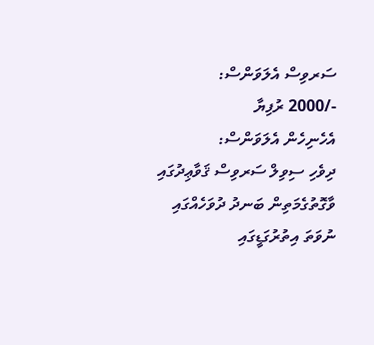ސަރވިސް އެލަވަންސް:
-/2000 ރުފިޔާ
އެހެނިހެން އެލަވަންސް:
ދިވެހި ސިވިލް ސަރވިސް ޤަވާޢިދުގައި ވާގޮތުގެމަތިން ބަނދު ދުވަހެއްގައި ނުވަތަ އިތުރުގަޑީގައި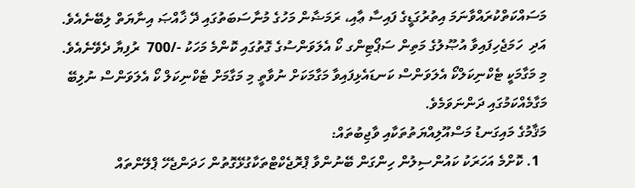މަސައްކަތްކުރައްވާނަމަ އިތުރުގަޑީގެ ފައިސާ ޢާއި، ރަމަޟާން މަހުގެ މުނާސަބަތުގައި ދޭ ޚާއްޞަ އިނާޔަތް ލިބޭނެއެވެ.
އަދި  ހަމަޖެހިފައިވާ އުޞޫލުގެ މަތިން ސަޕޯޓިންގ ކޯ އެލަވަންސުގެ ގޮތުގައި ކޮންމެ މަހަކު -/700  ރުފިޔާ ދެވޭނެއެވެ.
މި މަގާމަކީ ޓެކްނިކަލްކޯ އެލަވަންސް ކަނޑައެޅިފައިވާ މަގާމަކަށް ނުވާތީ މި މަގާމަށް ޓެކްނިކަލް ކޯ އެލަވަންސް ނުލިބޭ މަގާމެއްކަމުގައި ދަންނަވަމެވެ.
މަޤާމުގެ މައިގަނޑު މަސްއޫލިއްޔަތުތަކާއި ވާޖިބުތައް:
  1. ކޮށްމެ އަހަރަކު ކައުންސިލުން ހިންގަން ބޭނުންވާ ޕްރޮޖެކްޓްތަކާގުޅޭގޮތުން ހަދަންޖެހޭ ޕްލޭންތައް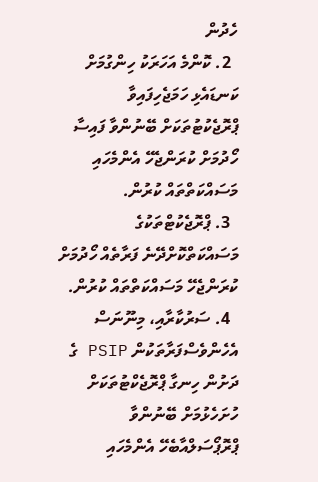ހެދުން
  2. ކޮންމެ އަހަރަކު ހިންގުމަށް ކަނޑައެޅި ހަމަޖެހިފައިވާ ޕްރޮޖެކުޓުތަކަށް ބޭނުންވާ ފައިސާ ހޯދުމަށް ކުރަންޖެހޭ އެންމެހައި މަސައްކަތްތައް ކުރުން.
  3. ޕްރޮޖެކުޓްތަކުގެ މަސައްކަތްކޮށްދޭނެ ފަރާތެއް ހޯދުމަށް ކުރަންޖެހޭ މަސައްކަތްތައް ކުރުން.
  4. ސަރުކާރާއި، މިނޫނަސް އެހެންވެސްފަރާތަކުން PSIP ގެ ދަށުން ހިނގާ ޕްރޮޖެކްޓުތަކަށް ހުށަހެޅުމަށް ބޭނުންވާ ޕްރޮޕޯސަލްއާބެހޭ އެންމެހައި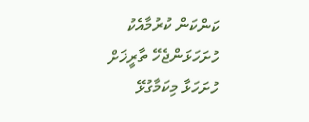ކަންކަން ކުރުމާއެކު ހުށަހަޅަންޖެހޭ ތާރީޚަށް ހުށަހަޅާ މިކަމާގުޅޭ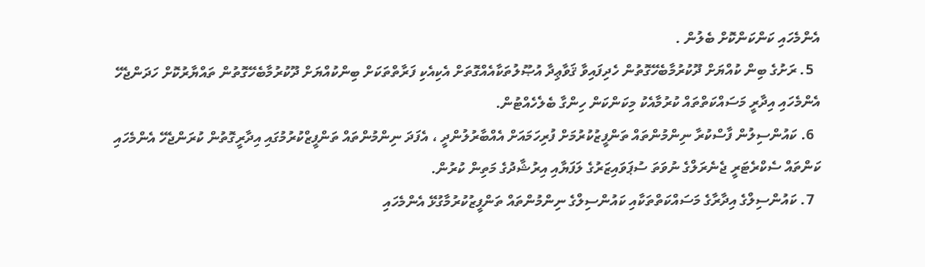އެންމެހައި ކަންކަންކޮށް ބެލުން .
  5. ރަށުގެ ބިން ކުއްޔަށް ދޫކުރުމާބެހޭގޮތުން ހެދިފައިވާ ޤަވާޢިދާ އުޞޫލުތަކާއެއްގޮތަށް އެކިއެކި ފަރާތްތަކަށް ބިންކުއްޔަށް ދޫކުރުމާބެހޭގޮތުން ތައްޔާރުކޮށް ހަދަންޖެހޭ އެންމެހައި އިދާރީ މަސައްކަތްތައް ކުރުމާއެކު މިކަންކަން ހިންގާ ބެލެހެއްޓުން.
  6. ކައުންސިލުން ފާސްކުރާ ނިންމުންތައް ތަންފީޒުކުރުމަށް ފުރިހަމައަށް އެއްބާރުލުންދީ ، އެފަދަ ނިންމުންތައް ތަންފީޒްކުރުމުގައި އިދާރީގޮތުން ކުރަންޖެހޭ އެންމެހައި ކަންތައް ސެކްރެޓަރީ ޖެނެރަލްގެ ނުވަތަ ސުޕަވައިޒަރުގެ ލަފަޔާއި އިރުޝާދުގެ މަތިން ކުރުން.
  7. ކައުންސިލްގެ އިދާރާގެ މަސައްކަތްތަކާއި ކައުންސިލްގެ ނިންމުންތައް ތަންފީޒުކުރުމާގުޅޭ އެންމެހައި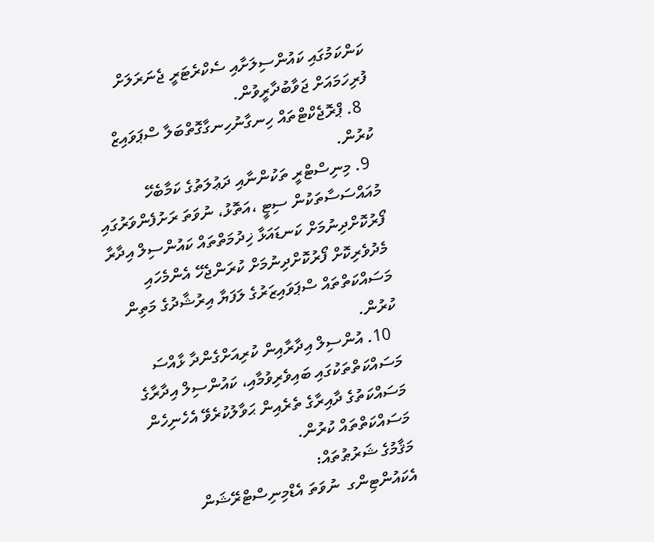ކަންކަމުގައި ކައުންސިލަށާއި ސެކްރެޓަރީ ޖެނަރަލަށް ފުރިހަމައަށް ޖަވާބުދާރީވުން.
  8. ޕްރޮޖެކްޓްތައް ހިނގާނުހިނގާގޮތްބަލާ ސްޕަވައިޒް ކުރުން.
  9. މިނިސްޓްރީ ތަކުންނާއި ދަޢުލަތުގެ ކަމާބެހޭ މުއައްސަސާތަކުން ސިޓީ ،އަތޮޅު، ނުވަތަ ރަށުފެންވަރުގައި ފޯރުކޮށްދިނުމަށް ކަނޑައަޅާ ޚިދުމަތްތައް ކައުންސިލް އިދާރާ މެދުވެރިކޮށް ފޯރުކޮށްދިނުމަށް ކުރަންޖެހޭ އެންމެހައި މަސައްކަތްތައް ސްޕަވައިޒަރުގެ ލަފަޔާ އިރުޝާދުގެ މަތިން ކުރުން.
  10. އުންސިލް އިދާރާއިން ކުރިއަށްގެންދާ ޅާއްސަ މަސައްކަތްތަކުގައި ބައިވެރިވުމާއި، ކައުންސިލް އިދާރާގެ މަސައްކަތުގެ ދާއިރާގެ ތެރެއިން ޙަވާލުކުރެވޭ އެހެނިހެން މަސައްކަތްތައް ކުރުން.
މަޤާމުގެ ޝަރުޠުތައް:
އެކައުންޓިންގ  ނުވަތަ އެޑްމިނިސްޓްރޭޝަން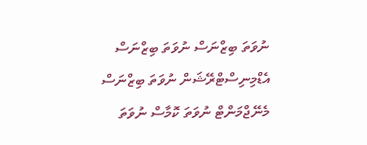ނުވަތަ ބިޒްނަސް ނުވަތަ ބިޒްނަސް އެޑްމިނިސްޓްރޭޝަން ނުވަތަ ބިޒްނަސް މެނޭޖްމަންޓް ނުވަތަ ކޮމާސް ނުވަތަ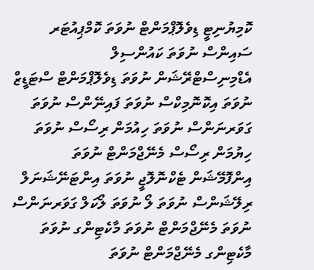ކޮމިޔުނިޓީ ޑިވެލޮޕްމަންޓް ނުވަތަ ކޮމްޕިއުޓަރ ސައިންސް ނުވަތަ ކައުންސިލް އެޑްމިނިސްޓްރޭޝަން ނުވަތަ ޑިވެލޮޕްމަންޓް ސްޓަޑީޒް ނުވަތަ އިކޮނޮމިކްސް ނުވަތަ ފައިނޭންސް ނުވަތަ ގަވަރނަންސް ނުވަތަ ހިއުމަން ރިސޯސް ނުވަތަ ހިޔުމަން ރިސޯސް މެނޭޖްމަންޓް ނުވަތަ އިންފޮމޭޝަން ޓެކްނޮލޮޖީ ނުވަތަ އިންޓަނޭޝަނަލް ރިލޭޝަންސް ނުވަތަ ލޯ ނުވަތަ ލޯކަލް ގަވަރނަންސް ނުވަތަ މެނޭޖްމަންޓް ނުވަތަ މާކެޓިންގ ނުވަތަ މާކެޓިންގ މެނޭޖްމަންޓް ނުވަތަ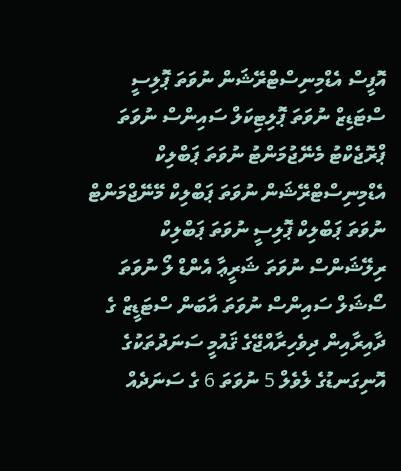އޮފީސް އެޑްމިނިސްޓްރޭޝަން ނުވަތަ ޕޮލިސީ ސްޓަޑިޒް ނުވަތަ ޕޮލިޓިކަލް ސައިންސް ނުވަތަ ޕްރޮޖެކްޓު މެނޭޖުމަންޓު ނުވަތަ ޕަބްލިކް އެޑްމިނިސްޓްރޭޝަން ނުވަތަ ޕަބްލިކް މޭނޭޖްމަންޓް ނުވަތަ ޕަބްލިކް ޕޮލިސީ ނުވަތަ ޕަބްލިކް ރިލޭޝަންސް ނުވަތަ ޝަރީޢާ އެންޑް ލޯ ނުވަތަ ސޯޝަލް ސައިންސް ނުވަތަ އާބަން ސްޓަޑީޒް ގެ ދާއިރާއިން ދިވެހިރާއްޖޭގެ ޤައުމީ ސަނަދުތަކުގެ އޮނިގަނޑުގެ ލެވެލް 5 ނުވަތަ 6 ގެ ސަނަދެއް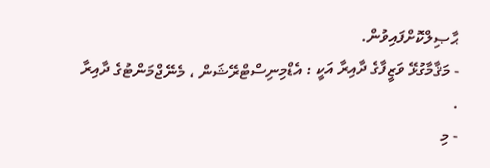ޙާޞިލްކޮށްފައިވުން.
- މަޤާމާގުޅޭ ވަޒީފާގެ ދާއިރާ އަކީ : އެޑްމިނިސްޓްރޭޝަން ، މެނޭޖްމަންޓުގެ ދާއިރާ .
- މި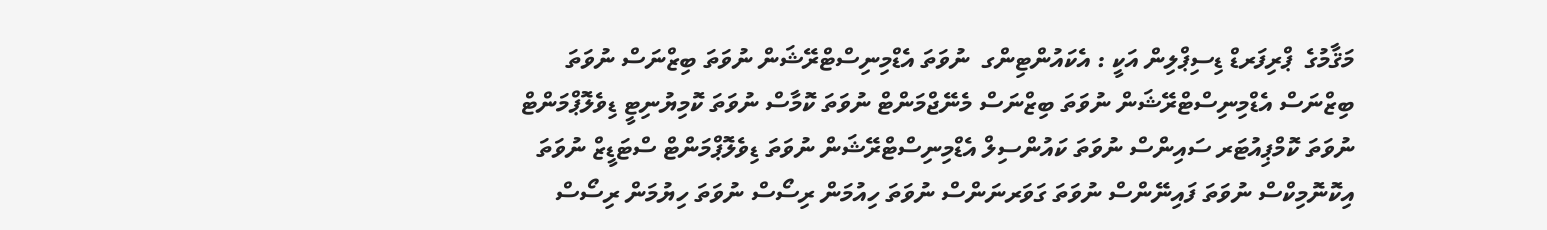މަޤާމުގެ  ޕްރިފަރޑް ޑިސިޕްލިން އަކީ : އެކައުންޓިންގ  ނުވަތަ އެޑްމިނިސްޓްރޭޝަން ނުވަތަ ބިޒްނަސް ނުވަތަ ބިޒްނަސް އެޑްމިނިސްޓްރޭޝަން ނުވަތަ ބިޒްނަސް މެނޭޖްމަންޓް ނުވަތަ ކޮމާސް ނުވަތަ ކޮމިޔުނިޓީ ޑިވެލޮޕްމަންޓް ނުވަތަ ކޮމްޕިއުޓަރ ސައިންސް ނުވަތަ ކައުންސިލް އެޑްމިނިސްޓްރޭޝަން ނުވަތަ ޑިވެލޮޕްމަންޓް ސްޓަޑީޒް ނުވަތަ އިކޮނޮމިކްސް ނުވަތަ ފައިނޭންސް ނުވަތަ ގަވަރނަންސް ނުވަތަ ހިއުމަން ރިސޯސް ނުވަތަ ހިޔުމަން ރިސޯސް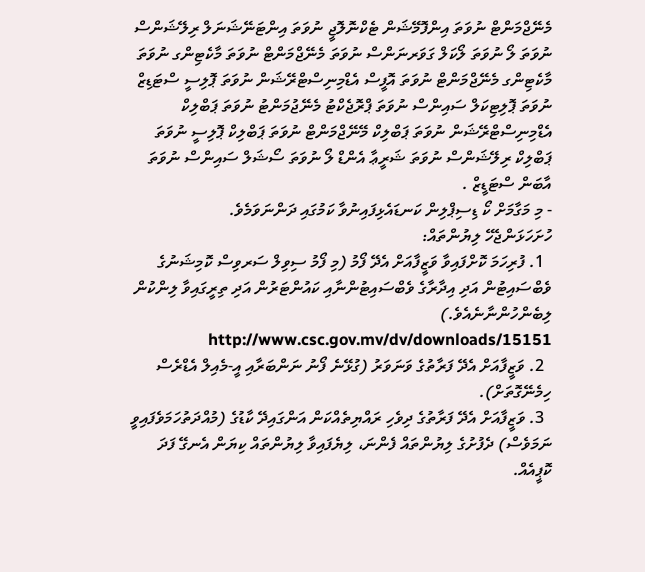މެނޭޖްމަންޓް ނުވަތަ އިންފޮމޭޝަން ޓެކްނޮލޮޖީ ނުވަތަ އިންޓަނޭޝަނަލް ރިލޭޝަންސް ނުވަތަ ލޯ ނުވަތަ ލޯކަލް ގަވަރނަންސް ނުވަތަ މެނޭޖްމަންޓް ނުވަތަ މާކެޓިންގ ނުވަތަ މާކެޓިންގ މެނޭޖްމަންޓް ނުވަތަ އޮފީސް އެޑްމިނިސްޓްރޭޝަން ނުވަތަ ޕޮލިސީ ސްޓަޑިޒް ނުވަތަ ޕޮލިޓިކަލް ސައިންސް ނުވަތަ ޕްރޮޖެކްޓު މެނޭޖުމަންޓު ނުވަތަ ޕަބްލިކް އެޑްމިނިސްޓްރޭޝަން ނުވަތަ ޕަބްލިކް މޭނޭޖްމަންޓް ނުވަތަ ޕަބްލިކް ޕޮލިސީ ނުވަތަ ޕަބްލިކް ރިލޭޝަންސް ނުވަތަ ޝަރީޢާ އެންޑް ލޯ ނުވަތަ ސޯޝަލް ސައިންސް ނުވަތަ އާބަން ސްޓަޑީޒް .
- މި މަގާމަށް ކޯ ޑިސިޕްލިން ކަނޑައެޅިފައިނުވާ ކަމުގައި ދަންނަވަމެވެ.
ހުށަހަޅަންޖެހޭ ލިޔުންތައް:
  1. ފުރިހަމަ ކޮށްފައިވާ ވަޒީފާއަށް އެދޭ ފޯމު (މި ފޯމު ސިވިލް ސަރވިސް ކޮމިޝަނުގެ ވެބްސައިޓުން އަދި އިދާރާގެ ވެބްސައިޓުންނާއި ކައުންޓަރުން އަދި ތިރީގައިވާ ލިންކުން ލިބެންހުންނާނެއެވެ.) http://www.csc.gov.mv/dv/downloads/15151
  2. ވަޒީފާއަށް އެދޭ ފަރާތުގެ ވަނަވަރު (ގުޅޭނެ ފޯނު ނަންބަރާއި އީ-މެއިލް އެޑްރެސް ހިމެނޭގޮތަށް).
  3. ވަޒީފާއަށް އެދޭ ފަރާތުގެ ދިވެހި ރައްޔިތެއްކަން އަންގައިދޭ ކާޑުގެ (މުއްދަތުހަމަވެފައިވީ ނަމަވެސް) ދެފުށުގެ ލިޔުންތައް ފެންނަ، ލިޔެފައިވާ ލިޔުންތައް ކިޔަން އެނގޭ ފަދަ ކޮޕީއެއް.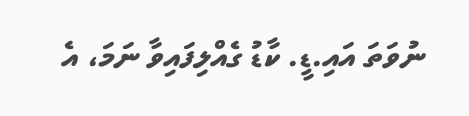ނުވަތަ އައި.ޑީ. ކާޑު ގެއްލިފައިވާ ނަމަ، އެ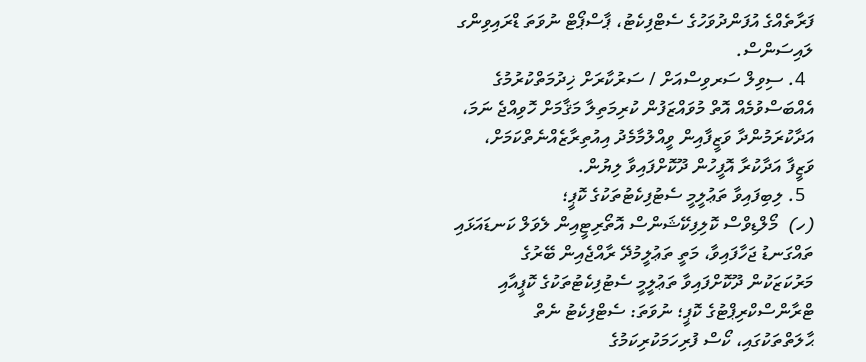ފަރާތެއްގެ އުފަންދުވަހުގެ ސެޓްފިކެޓު، ޕާސްޕޯޓް ނުވަތަ ޑްރައިވިންގ ލައިސަންސް.
  4. ސިވިލް ސަރވިސްއަށް / ސަރުކާރަށް ޚިދުމަތްކުރުމުގެ އެއްބަސްވުމެއް އޮތް މުވައްޒަފުން ކުރިމަތިލާ މަޤާމަށް ހޮވިއްޖެ ނަމަ، އަދާކުރަމުންދާ ވަޒީފާއިން ވީއްލުމާމެދު އިއުތިރާޒެއްނެތްކަމަށް، ވަޒީފާ އަދާކުރާ އޮފީހުން ދޫކޮށްފައިވާ ލިޔުން.
  5. ލިބިފައިވާ ތަޢުލީމީ ސެޓުފިކެޓުތަކުގެ ކޮޕީ؛
(ހ)  މޯލްޑިވްސް ކޮލިފިކޭޝަންސް އޮތޯރިޓީއިން ލެވަލް ކަނޑައަޅައި ތައްގަނޑު ޖަހާފައިވާ، މަތީ ތަޢުލީމުދޭ ރާއްޖެއިން ބޭރުގެ މަރުކަޒަކުން ދޫކޮށްފައިވާ ތަޢުލީމީ ސެޓުފިކެޓުތަކުގެ ކޮޕީއާއި ޓްރާންސްކްރިޕްޓުގެ ކޮޕީ؛ ނުވަތަ: ސެޓްފިކެޓު ނެތް ޙާލަތްތަކުގައި، ކޯސް ފުރިހަމަކުރިކަމުގެ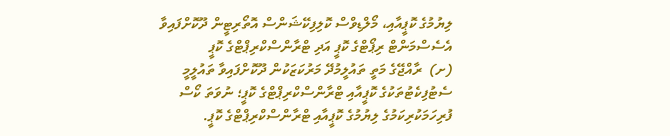ލިޔުމުގެ ކޮޕީއާއި، މޯލްޑިވްސް ކޮލިފިކޭޝަންސް އޮތޯރިޓީން ދޫކޮށްފައިވާ އެސެސްމަންޓް ރިޕޯޓްގެ ކޮޕީ އަދި ޓްރާންސްކްރިޕްޓްގެ ކޮޕީ
(ށ)  ރާއްޖޭގެ މަތީ ތައުލީމުދޭ މަރުކަޒަކުން ދޫކޮށްފައިވާ ތައުލީމީ ސެޓުފިކެޓުތަކުގެ ކޮޕީއާއި ޓްރާންސްކްރިޕްޓްގެ ކޮޕީ؛ ނުވަތަ ކޯސް ފުރިހަމަކުރިކަމުގެ ލިޔުމުގެ ކޮޕީއާއި ޓްރާންސްކްރިޕްޓްގެ ކޮޕީ.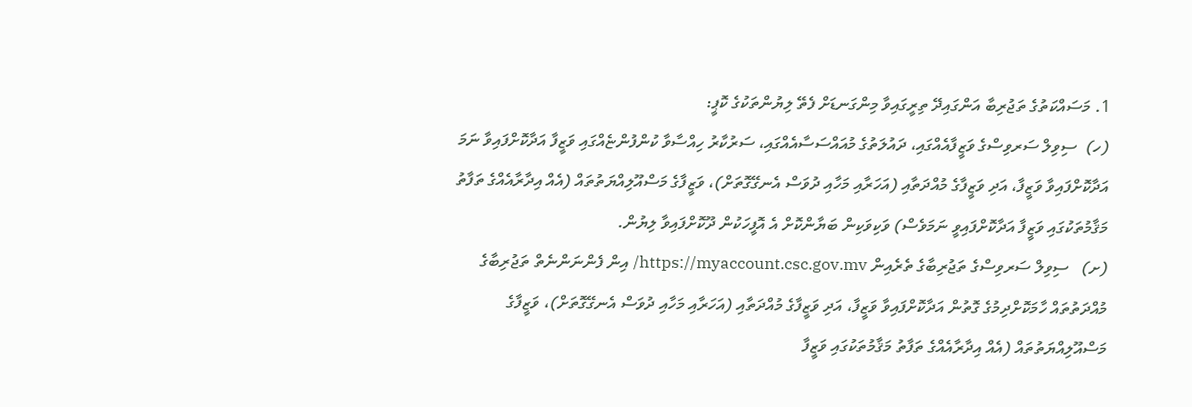1. މަސައްކަތުގެ ތަޖުރިބާ އަންގައިދޭ ތިރީގައިވާ މިންގަނޑަށް ފެތޭ ލިޔުންތަކުގެ ކޮޕީ:
(ހ)  ސިވިލް ސަރވިސްގެ ވަޒީފާއެއްގައި، ދައުލަތުގެ މުއައްސަސާއެއްގައި، ސަރުކާރު ހިއްސާވާ ކުންފުންޏެއްގައި ވަޒީފާ އަދާކޮށްފައިވާ ނަމަ އަދާކޮށްފައިވާ ވަޒީފާ، އަދި ވަޒީފާގެ މުއްދަތާއި (އަހަރާއި މަހާއި ދުވަސް އެނގޭގޮތަށް)، ވަޒީފާގެ މަސްއޫލިއްޔަތުތައް (އެއް އިދާރާއެއްގެ ތަފާތު މަޤާމުތަކުގައި ވަޒީފާ އަދާކޮށްފައިވީ ނަމަވެސް) ވަކިވަކިން ބަޔާންކޮށް އެ އޮފީހަކުން ދޫކޮށްފައިވާ ލިޔުން.
(ށ)   ސިވިލް ސަރވިސްގެ ތަޖުރިބާގެ ތެރެއިން https://myaccount.csc.gov.mv/ އިން ފެންނަންނެތް ތަޖުރިބާގެ މުއްދަތުތައް ހާމަކޮށްދިމުގެ ގޮތުން އަދާކޮށްފައިވާ ވަޒީފާ، އަދި ވަޒީފާގެ މުއްދަތާއި (އަހަރާއި މަހާއި ދުވަސް އެނގޭގޮތަށް)، ވަޒީފާގެ މަސްއޫލިއްޔަތުތައް (އެއް އިދާރާއެއްގެ ތަފާތު މަޤާމުތަކުގައި ވަޒީފާ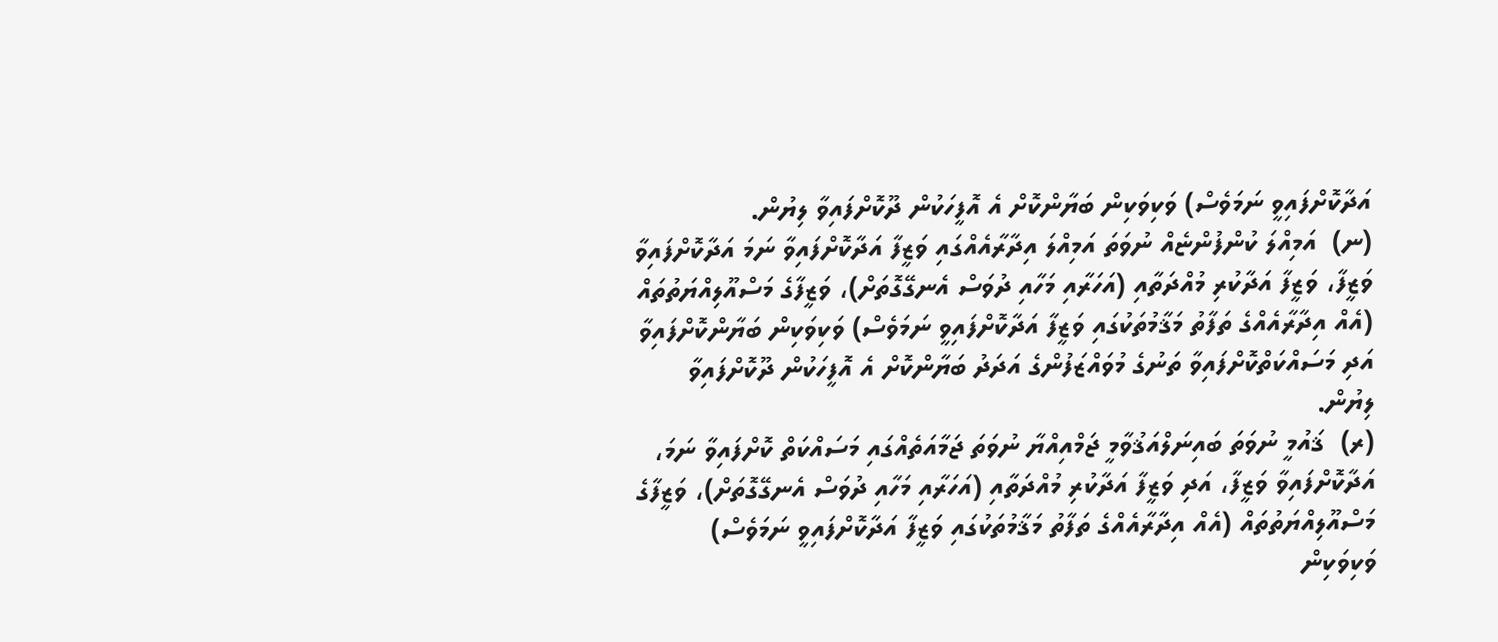އަދާކޮށްފައިވީ ނަމަވެސް) ވަކިވަކިން ބަޔާންކޮށް އެ އޮފީހަކުން ދޫކޮށްފައިވާ ލިޔުން.
(ނ)  އަމިއްލަ ކުންފުންޏެއް ނުވަތަ އަމިއްލަ އިދާރާއެއްގައި ވަޒީފާ އަދާކޮށްފައިވާ ނަމަ އަދާކޮށްފައިވާ ވަޒީފާ، ވަޒީފާ އަދާކުރި މުއްދަތާއި (އަހަރާއި މަހާއި ދުވަސް އެނގޭގޮތަށް)، ވަޒީފާގެ މަސްއޫލިއްޔަތުތައް (އެއް އިދާރާއެއްގެ ތަފާތު މަޤާމުތަކުގައި ވަޒީފާ އަދާކޮށްފައިވީ ނަމަވެސް) ވަކިވަކިން ބަޔާންކޮށްފައިވާ އަދި މަސައްކަތްކޮށްފައިވާ ތަނުގެ މުވައްޒަފުންގެ އަދަދު ބަޔާންކޮށް އެ އޮފީހަކުން ދޫކޮށްފައިވާ ލިޔުން.
(ރ)  ޤައުމީ ނުވަތަ ބައިނަލްއަޤުވާމީ ޖަމްއިއްޔާ ނުވަތަ ޖަމާއަތެއްގައި މަސައްކަތް ކޮށްފައިވާ ނަމަ، އަދާކޮށްފައިވާ ވަޒީފާ، އަދި ވަޒީފާ އަދާކުރި މުއްދަތާއި (އަހަރާއި މަހާއި ދުވަސް އެނގޭގޮތަށް)، ވަޒީފާގެ މަސްއޫލިއްޔަތުތައް (އެއް އިދާރާއެއްގެ ތަފާތު މަޤާމުތަކުގައި ވަޒީފާ އަދާކޮށްފައިވީ ނަމަވެސް) ވަކިވަކިން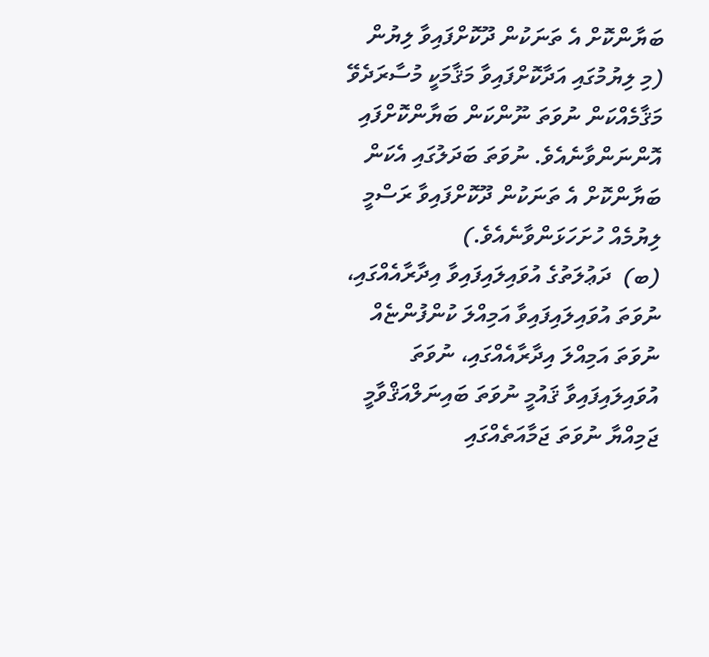ބަޔާންކޮށް އެ ތަނަކުން ދޫކޮށްފައިވާ ލިޔުން (މި ލިޔުމުގައި އަދާކޮށްފައިވާ މަޤާމަކީ މުސާރަދެވޭ މަޤާމެއްކަން ނުވަތަ ނޫންކަން ބަޔާންކޮށްފައި އޮންނަންވާނެއެވެ. ނުވަތަ ބަދަލުގައި އެކަން ބަޔާންކޮށް އެ ތަނަކުން ދޫކޮށްފައިވާ ރަސްމީ ލިޔުމެއް ހުށަހަޅަންވާނެއެވެ.)
(ބ)  ދަޢުލަތުގެ އުވައިލައިފައިވާ އިދާރާއެއްގައި، ނުވަތަ އުވައިލައިފައިވާ އަމިއްލަ ކުންފުންޏެއް ނުވަތަ އަމިއްލަ އިދާރާއެއްގައި، ނުވަތަ އުވައިލައިފައިވާ ޤައުމީ ނުވަތަ ބައިނަލްއަޤްވާމީ ޖަމިއްޔާ ނުވަތަ ޖަމާއަތެއްގައި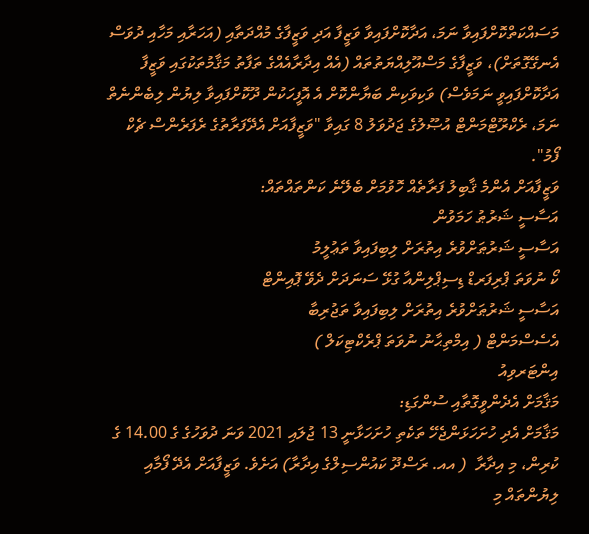މަސައްކަތްކޮށްފައިވާ ނަމަ، އަދާކޮށްފައިވާ ވަޒީފާ އަދި ވަޒީފާގެ މުއްދަތާއި (އަހަރާއި މަހާއި ދުވަސް އެނގޭގޮތަށް)، ވަޒީފާގެ މަސްއޫލިއްޔަތުތައް (އެއް އިދާރާއެއްގެ ތަފާތު މަޤާމުތަކުގައި ވަޒީފާ އަދާކޮށްފައިވީ ނަމަވެސް) ވަކިވަކިން ބަޔާންކޮށް އެ އޮފީހަކުން ދޫކޮށްފައިވާ ލިޔުން ލިބެންނެތް ނަމަ، ރެކްރޫޓްމަންޓް އުޞޫލުގެ ޖަދުވަލު 8 ގައިވާ "ވަޒީފާއަށް އެދޭފަރާތުގެ ރެފަރެންސް ޗެކް ފޯމު".
ވަޒީފާއަށް އެންމެ ޤާބިލު ފަރާތެއް ހޮވުމަށް ބެލޭނެ ކަންތައްތައް:
އަސާސީ ޝަރުޠު ހަމަވުން
އަސާސީ ޝަރުޠަށްވުރެ އިތުރަށް ލިބިފައިވާ ތަޢުލީމު
ކޯ ނުވަތަ ޕްރިފަރޑް ޑިސިޕްލިންއާ ގުޅޭ ސަނަދަށް ދެވޭ ޕޮއިންޓް
އަސާސީ ޝަރުޠަށްވުރެ އިތުރަށް ލިބިފައިވާ ތަޖުރިބާ
އެސެސްމަންޓް ( އިމްތިޙާނު ނުވަތަ ޕްރެކްޓިކަލް )
އިންޓަރވިއު
މަޤާމަށް އެދެންވީގޮތާއި ސުންގަޑި:
މަޤާމަށް އެދި ހުށަހަޅަންޖެހޭ ތަކެތި ހުށަހަޅާނީ 13 ޖުލައި 2021 ވަނަ ދުވަހުގެ ގެ 14.00 ގެ ކުރިން، މި އިދާރާ  ( އއ. ރަސްދޫ ކައުންސިލްގެ އިދާރާ) އަށެވެ. ވަޒީފާއަށް އެދޭ ފޯމާއި ލިޔުންތައް މި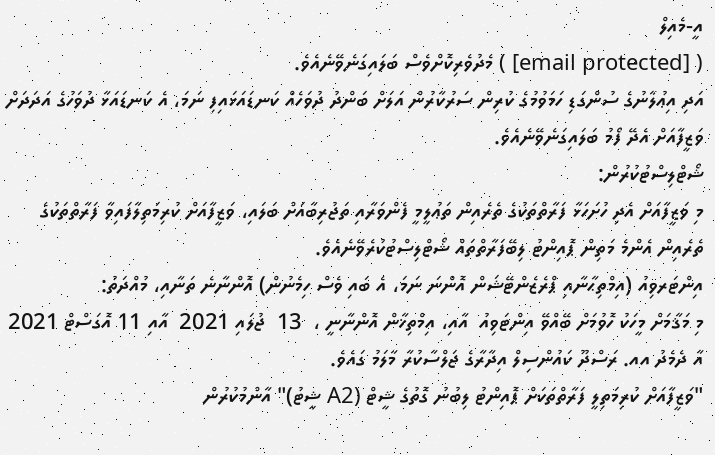އީ-މެއިލް
( [email protected] ) މެދުވެރިކޮށްވެސް ބަލައިގަނެވޭނެއެވެ.
އަދި އިޢުލާނުގެ ސުންގަޑި ހަމަވުމުގެ ކުރިން ސަރުކާރުން އަލަށް ބަންދު ދުވަހެއް ކަނޑައަޅައިފި ނަމަ، އެ ކަނޑައަޅާ ދުވަހުގެ އަދަދަށް ވަޒީފާއަށް އެދޭ ފޯމު ބަލައިގަނެވޭނެއެވެ.
ޝޯޓްލިސްޓުކުރުން:
މި ވަޒީފާއަށް އެދި ހުށަހަޅާ ފަރާތްތަކުގެ ތެރެއިން ތަޢުލީމީ ފެންވަރާއި ތަޖުރިބާއަށް ބަލައި، ވަޒީފާއަށް ކުރިމަތިލާފައިވާ ފަރާތްތަކުގެ ތެރެއިން އެންމެ މަތިން ޕޮއިންޓު ލިބޭފަރާތްތައް ޝޯޓްލިސްޓުކުރެވޭނެއެވެ.
އިންޓަރވިއު (އިމްތިޙާނާއި ޕްރެޒެންޓޭޝަން އޮންނަ ނަމަ، އެ ބައި ވެސް ހިމެނުން) އޮންނާނެ ތަނާއި، މުއްދަތު:
މި މަޤާމަށް މީހަކު ހޮވުމަށް ބޭއްވޭ އިންޓަވިއު  އާއި، އިމްތިޚާން އޮންނާނީ ،  13  ޖުލައި 2021  އާއި 11 އޮގަސްޓް 2021 އާ ދެމެދު އއ. ރަސްދޫ ކައުންސިލް އިދާރާގެ ޖަލްސާކުރާ މާލަމު ގައެވެ.
"ވަޒީފާއަށް ކުރިމަތިލީ ފަރާތްތަކަށް ޕޮއިންޓު ލިބުނު ގޮތުގެ ޝީޓް (A2 ޝީޓު)" އާންމުކުރުން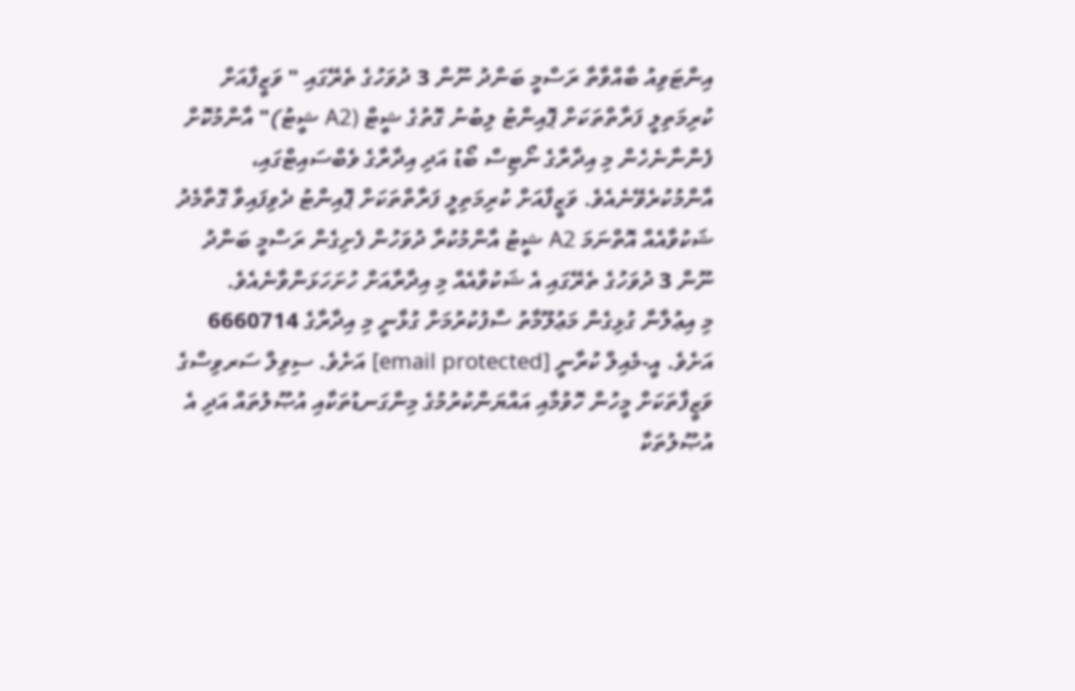އިންޓަވިއު ބާއްވާތާ ރަސްމީ ބަންދު ނޫން 3 ދުވަހުގެ ތެރޭގައި " ވަޒީފާއަށް ކުރިމަތިލީ ފަރާތްތަކަށް ޕޮއިންޓު ލިބުނު ގޮތުގެ ޝީޓް (A2 ޝީޓު)" އާންމުކޮށް ފެންނާނެހެން މި އިދާރާގެ ނޯޓިސް ބޯޑު އަދި އިދާރާގެ ވެބްސައިޓްގައި، އާންމުކުރެވޭނެއެވެ. ވަޒީފާއަށް ކުރިމަތިލީ ފަރާތްތަކަށް ޕޮއިންޓު ދެވިފައިވާ ގޮތާމެދު ޝަކުވާއެއް އޮތްނަމަ A2 ޝީޓު އާންމުކުރާ ދުވަހުން ފެށިގެން ރަސްމީ ބަންދު ނޫން 3 ދުވަހުގެ ތެރޭގައި އެ ޝަކުވާއެއް މި އިދާރާއަށް ހުށަހަޅަންވާނެއެވެ.
މި އިޢުލާނާ ގުޅިގެން މަޢުލޫމާތު ސާފުކުރުމަށް ގުޅާނީ މި އިދާރާގެ 6660714 އަށެވެ. އީ-މެއިލް ކުރާނީ [email protected] އަށެވެ. ސިވިލް ސަރވިސްގެ ވަޒީފާތަކަށް މީހުން ހޮވުމާއި އައްޔަންކުރުމުގެ މިންގަނޑުތަކާއި އުޞޫލުތައް އަދި އެ އުޞޫލުތަކާ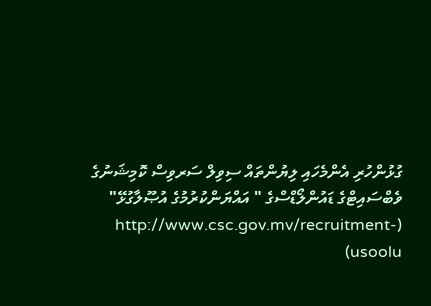ގުޅުންހުރި އެންމެހައި ލިޔުންތައް ސިވިލް ސަރވިސް ކޮމިޝަނުގެ ވެބްސައިޓްގެ ޑައުންލޯޑްސްގެ " އައްޔަންކުރުމުގެ އުޞޫލާގުޅޭ" (http://www.csc.gov.mv/recruitment-usoolu)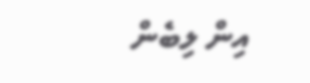އިން ލިބެން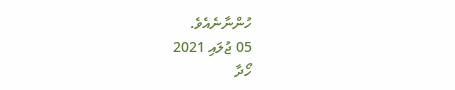ހުންނާނެއެވެ.
05 ޖުލައި 2021
ހޯދާ